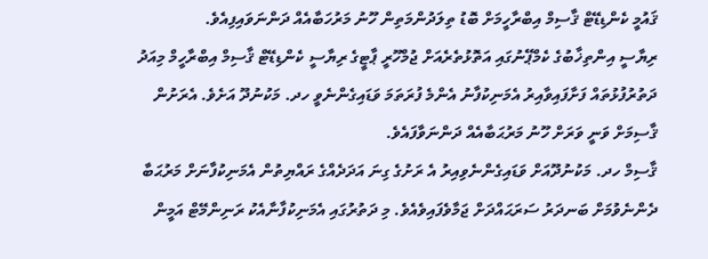ޤައުމީ ކެންޑިޑޭޓް ޤާސިމް އިބްރާހީމަށް ބޮޑު ތިލަދުންމަތިން ހޫނު މަރުހަބާއެއް ދަންނަވައިފިއެވެ.
ރިޔާސީ އިންތިޚާބުގެ ކެމްޕޭނުގައި އަތޮޅުތެރެއަށް ޖުމްހޫރީ ޕާޓީގެ ރިޔާސީ ކެންޑިޑޭޓް ޤާސިމް އިބްރާހީމް މިއަދު ދަތުރުފުޅުތައް ފަށާފައިވާއިރު އެމަނިކުފާނު އެންމެ ފުރަތަމަ ވަޑައިގެންނެވީ ހދ. މަކުނުދޫ އަށެވެ. އެރަށުން ޤާސިމަށް ވަނީ ވަރަށް ހޫނު މަރުޙަބާއެއް ދަންނަވާފައެވެ.
ޤާސިމް ހދ. މަކުނުދޫއަށް ވަޑައިގެންނެވިއިރު އެ ރަށުގެ ގިނަ އަދަދެއްގެ ރައްޔިތުން އެމަނިކުފާނަށް މަރުޙަބާ ދެންނެވުމަށް ބަނދަރު ސަރަޙައްދަށް ޖަމާވެފައިވެއެވެ. މި ދަތުރުގައި އެމަނިކުފާނާއެކު ރަނިންމޭޓް އަމީން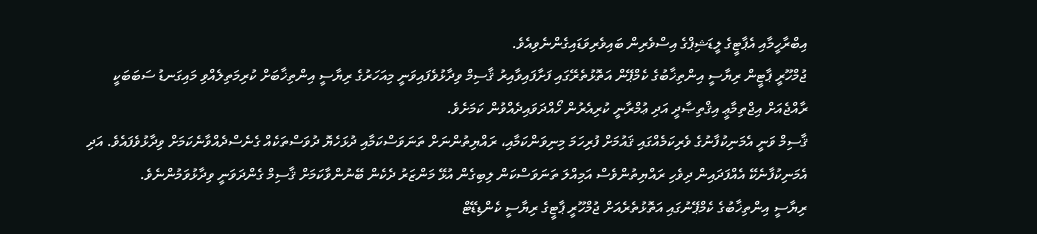އިބްރާހީމާއި އެޕާޓީގެ ލީޑަޝިޕްގެ އިސްވެރިން ބައިވެރިވަޑައިގެންނެވިއެވެ.
ޖުމްހޫރީ ޕާޓީން ރިޔާސީ އިންތިޚާބުގެ ކެމްޕޭން އަތޮޅުތެރޭގައި ފަށާފައިވާއިރު ޤާސިމް ވިދާޅުވެފައިވަނީ މިއަހަރުގެ ރިޔާސީ އިންތިޚާބަށް ކުރިމަތިލެއްވި މައިގަނޑު ސަބަބަކީ ރާއްޖެއަށް އިޖްތިމާޢީ އިޤްތިޞާދީ އަދި ޢުމްރާނީ ކުރިއެރުން ހޯއްދަވައިދެއްވުން ކަމަށެވެ.
ޤާސިމް ވަނީ އެމަނިކުފާނުގެ ވެރިކަމެއްގައި ޤައުމަށް ފުރިހަމަ މިނިވަންކަމާއި، ރައްޔިތުންނަށް ތަނަވަސްކަމާއި ދުޅަހެޔޮ ދުވަސްތަކެއް ގެނެސްދެއްވާނެކަމަށް ވިދާޅުވެފައެވެ. އަދި އެމަނިކުފާނެކޭ އެއްފަދައިން ދިވެހި ރައްޔިތުންވެސް އަމިއްލަ ތަނަވަސްކަން ލިބިގެން އުޅޭ މަންޒަރު ދެކެން ބޭނުންވާކަމަށް ޤާސިމް ގެންދަވަނީ ވިދާޅުވަމުންނެވެ.
ރިޔާސީ އިންތިޚާބުގެ ކެމްޕޭނުގައި އަތޮޅުތެރެއަށް ޖުމްހޫރީ ޕާޓީގެ ރިޔާސީ ކެންޑިޑޭޓް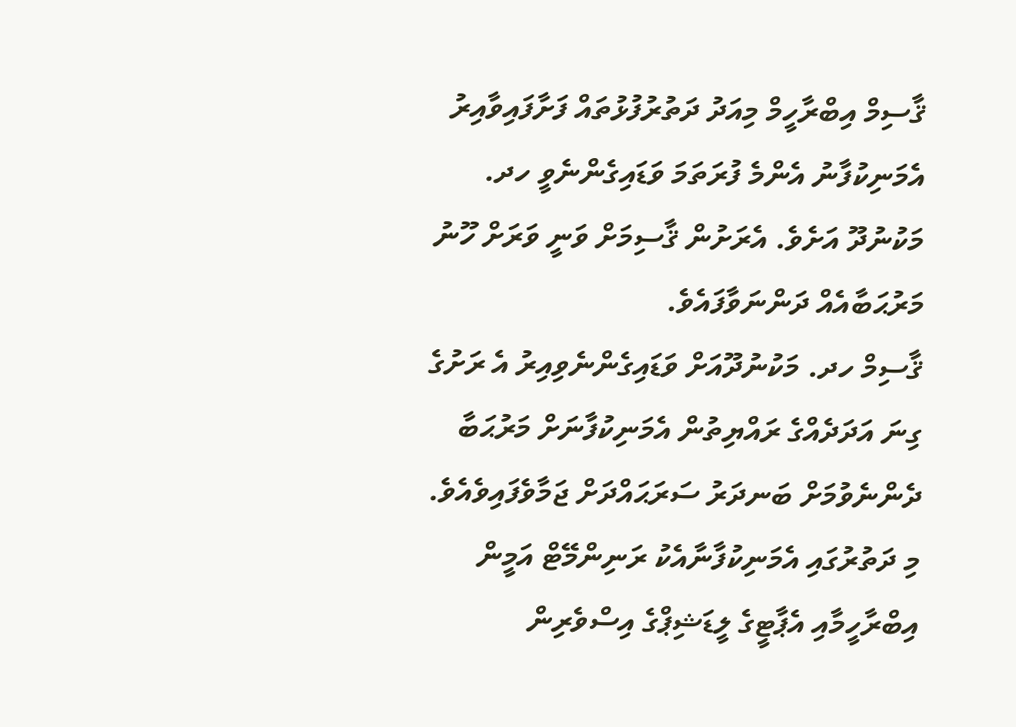ޤާސިމް އިބްރާހީމް މިއަދު ދަތުރުފުޅުތައް ފަށާފައިވާއިރު އެމަނިކުފާނު އެންމެ ފުރަތަމަ ވަޑައިގެންނެވީ ހދ. މަކުނުދޫ އަށެވެ. އެރަށުން ޤާސިމަށް ވަނީ ވަރަށް ހޫނު މަރުޙަބާއެއް ދަންނަވާފައެވެ.
ޤާސިމް ހދ. މަކުނުދޫއަށް ވަޑައިގެންނެވިއިރު އެ ރަށުގެ ގިނަ އަދަދެއްގެ ރައްޔިތުން އެމަނިކުފާނަށް މަރުޙަބާ ދެންނެވުމަށް ބަނދަރު ސަރަޙައްދަށް ޖަމާވެފައިވެއެވެ. މި ދަތުރުގައި އެމަނިކުފާނާއެކު ރަނިންމޭޓް އަމީން އިބްރާހީމާއި އެޕާޓީގެ ލީޑަޝިޕްގެ އިސްވެރިން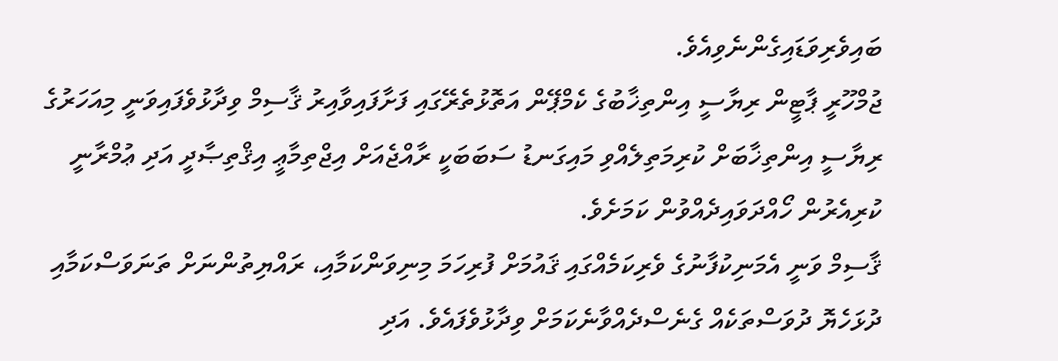ބައިވެރިވަޑައިގެންނެވިއެވެ.
ޖުމްހޫރީ ޕާޓީން ރިޔާސީ އިންތިޚާބުގެ ކެމްޕޭން އަތޮޅުތެރޭގައި ފަށާފައިވާއިރު ޤާސިމް ވިދާޅުވެފައިވަނީ މިއަހަރުގެ ރިޔާސީ އިންތިޚާބަށް ކުރިމަތިލެއްވި މައިގަނޑު ސަބަބަކީ ރާއްޖެއަށް އިޖްތިމާޢީ އިޤްތިޞާދީ އަދި ޢުމްރާނީ ކުރިއެރުން ހޯއްދަވައިދެއްވުން ކަމަށެވެ.
ޤާސިމް ވަނީ އެމަނިކުފާނުގެ ވެރިކަމެއްގައި ޤައުމަށް ފުރިހަމަ މިނިވަންކަމާއި، ރައްޔިތުންނަށް ތަނަވަސްކަމާއި ދުޅަހެޔޮ ދުވަސްތަކެއް ގެނެސްދެއްވާނެކަމަށް ވިދާޅުވެފައެވެ. އަދި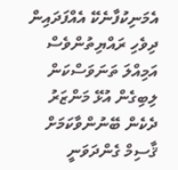އެމަނިކުފާނެކޭ އެއްފަދައިން ދިވެހި ރައްޔިތުންވެސް އަމިއްލަ ތަނަވަސްކަން ލިބިގެން އުޅޭ މަންޒަރު ދެކެން ބޭނުންވާކަމަށް ޤާސިމް ގެންދަވަނީ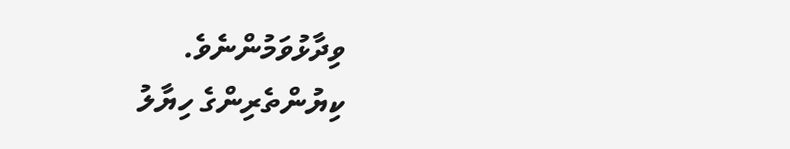ވިދާޅުވަމުންނެވެ.
ކިޔުންތެރިންގެ ހިޔާލު